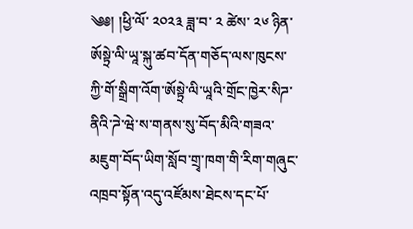༄༅། །ཕྱི་ལོ་ ༢༠༢༣ ཟླ་བ་ ༢ ཚེས་ ༢༦ ཉིན་ཨོསྟྲེ་ལི་ཡཱ་སྐུ་ཚབ་དོན་གཅོད་ལས་ཁུངས་ཀྱི་གོ་སྒྲིག་འོག་ཨོསྟྲེ་ལི་ཡཱའི་གྲོང་ཁྱེར་སིཌ་ནིའི་ཌེ་ཝེ་ས་གནས་སུ་བོད་མིའི་གཟའ་མཇུག་བོད་ཡིག་སློབ་གྲྭ་ཁག་གི་རིག་གཞུང་འཁྲབ་སྟོན་འདུ་འཛོམས་ཐེངས་དང་པོ་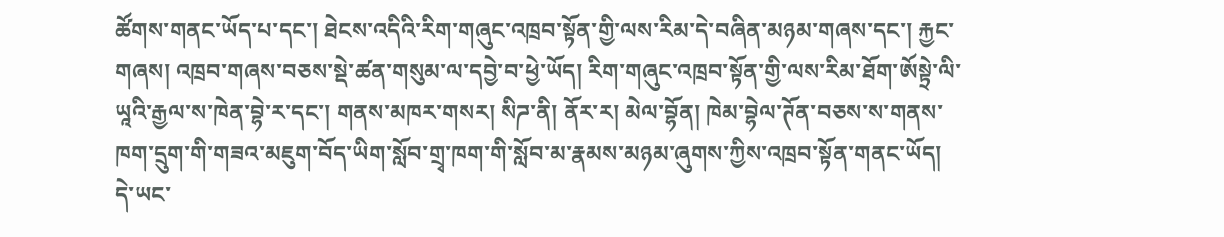ཚོགས་གནང་ཡོད་པ་དང་། ཐེངས་འདིའི་རིག་གཞུང་འཁྲབ་སྟོན་གྱི་ལས་རིམ་དེ་བཞིན་མཉམ་གཞས་དང་། རྐྱང་གཞས། འཁྲབ་གཞས་བཅས་སྡེ་ཚན་གསུམ་ལ་དབྱེ་བ་ཕྱེ་ཡོད། རིག་གཞུང་འཁྲབ་སྟོན་གྱི་ལས་རིམ་ཐོག་ཨོསྟྲེ་ལི་ཡཱའི་རྒྱལ་ས་ཁེན་བྷེ་ར་དང་། གནས་མཁར་གསར། སིཌ་ནི། ནོར་ར། མེལ་བྷོན། ཁེམ་བྷེལ་ཊོན་བཅས་ས་གནས་ཁག་དྲུག་གི་གཟའ་མཇུག་བོད་ཡིག་སློབ་གྲྭ་ཁག་གི་སློབ་མ་རྣམས་མཉམ་ཞུགས་ཀྱིས་འཁྲབ་སྟོན་གནང་ཡོད།
དེ་ཡང་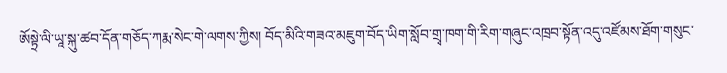ཨོསྟྲེ་ལི་ཡཱ་སྐུ་ཚབ་དོན་གཅོད་ཀརྨ་སེང་གེ་ལགས་ཀྱིས། བོད་མིའི་གཟའ་མཇུག་བོད་ཡིག་སློབ་གྲྭ་ཁག་གི་རིག་གཞུང་འཁྲབ་སྟོན་འདུ་འཛོམས་ཐོག་གསུང་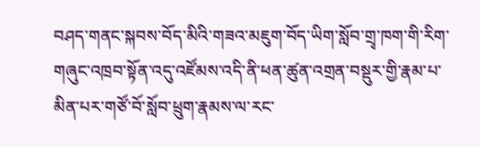བཤད་གནང་སྐབས་བོད་མིའི་གཟའ་མཇུག་བོད་ཡིག་སློབ་གྲྭ་ཁག་གི་རིག་གཞུང་འཁྲབ་སྟོན་འདུ་འཛོམས་འདི་ནི་ཕན་ཚུན་འགྲན་བསྡུར་གྱི་རྣམ་པ་མིན་པར་གཙོ་བོ་སློབ་ཕྲུག་རྣམས་ལ་རང་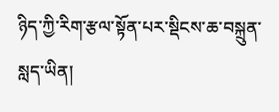ཉིད་ཀྱི་རིག་རྩལ་སྟོན་པར་སྡིངས་ཆ་བསྐྲུན་སླད་ཡིན།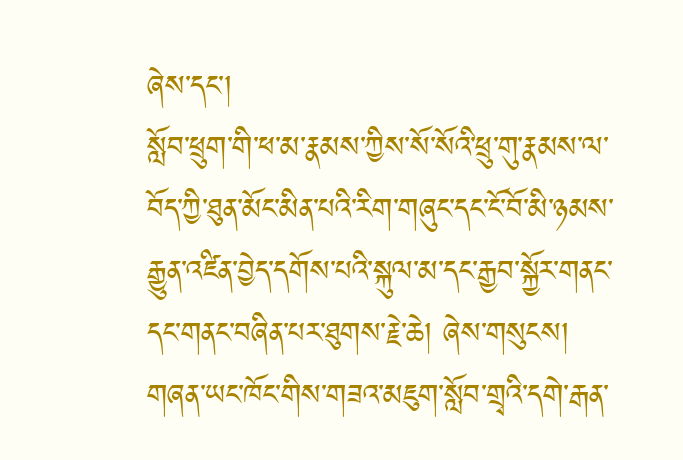ཞེས་དང་།
སློབ་ཕྲུག་གི་ཕ་མ་རྣམས་ཀྱིས་སོ་སོའི་ཕྲུ་གུ་རྣམས་ལ་བོད་ཀྱི་ཐུན་མོང་མིན་པའི་རིག་གཞུང་དང་ངོ་བོ་མི་ཉམས་རྒྱུན་འཛིན་བྱེད་དགོས་པའི་སྐུལ་མ་དང་རྒྱབ་སྐྱོར་གནང་དང་གནང་བཞིན་པར་ཐུགས་རྗེ་ཆེ། ཞེས་གསུངས། གཞན་ཡང་ཁོང་གིས་གཟའ་མཇུག་སློབ་གྲྭའི་དགེ་རྒན་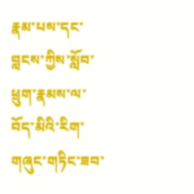རྣམ་པས་དང་བླངས་ཀྱིས་སློབ་ཕྲུག་རྣམས་ལ་བོད་མིའི་རིག་གཞུང་གཏིང་ཟབ་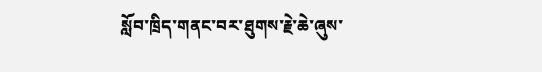སློབ་ཁྲིད་གནང་བར་ཐུགས་རྗེ་ཆེ་ཞུས་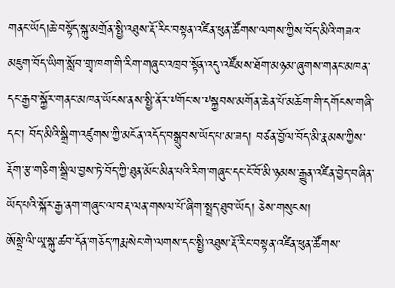གནང་ཡོད།ཆེ་བསྟོད་སྐུ་མགྲོན་སྤྱི་འཐུས་རྡོ་རིང་བསྟན་འཛིན་ཕུན་ཚོགས་ལགས་ཀྱིས་བོད་མིའི་གཟའ་མཇུག་བོད་ཡིག་སློབ་གྲྭ་ཁག་གི་རིག་གཞུང་འཁྲབ་སྟོན་འདུ་འཛོམས་ཐོག་མཉམ་ཞུགས་གནང་མཁན་དང་རྒྱབ་སྐྱོར་གནང་མཁན་ཡོངས་ནས་སྤྱི་ནོར་༸གོང་ས་༸སྐྱབས་མགོན་ཆེན་པོ་མཆོག་གི་དགོངས་གཞི་དང་། བོད་མིའི་སྒྲིག་འཛུགས་ཀྱི་མངོན་འདོད་བསྒྲུབས་ཡོད་པ་མ་ཟད། བཙན་བྱོལ་བོད་མི་རྣམས་ཀྱིས་རྡོག་རྩ་གཅིག་སྒྲིལ་བྱས་ཏེ་བོད་ཀྱི་ཐུན་མོང་མིན་པའི་རིག་གཞུང་དང་ངོ་བོ་མི་ཉམས་རྒྱུན་འཛིན་བྱེད་བཞིན་ཡོད་པའི་སྐོར་རྒྱ་ནག་གཞུང་ལ་བརྡ་ལན་གསལ་པོ་ཞིག་སྤྲད་ཐུབ་ཡོད། ཅེས་གསུངས།
ཨོསྟྲེ་ལི་ཡཱ་སྐུ་ཚབ་དོན་གཅོད་ཀརྨ་སེང་གེ་ལགས་དང་སྤྱི་འཐུས་རྡོ་རིང་བསྟན་འཛིན་ཕུན་ཚོགས་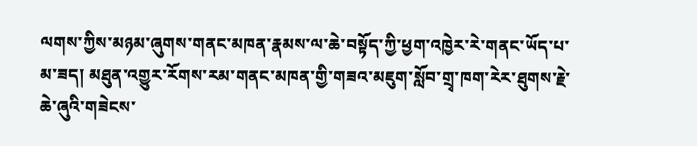ལགས་ཀྱིས་མཉམ་ཞུགས་གནང་མཁན་རྣམས་ལ་ཆེ་བསྟོད་ཀྱི་ཕྱག་འཁྱེར་རེ་གནང་ཡོད་པ་མ་ཟད། མཐུན་འགྱུར་རོགས་རམ་གནང་མཁན་གྱི་གཟའ་མཇུག་སློབ་གྲྭ་ཁག་རེར་ཐུགས་རྗེ་ཆེ་ཞུའི་གཟེངས་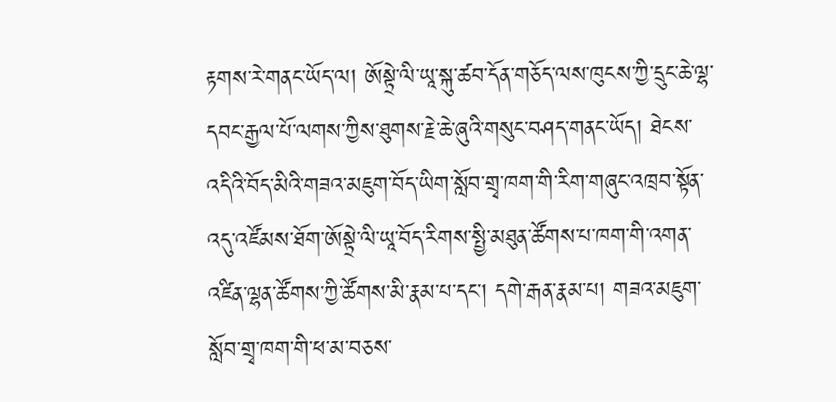རྟགས་རེ་གནང་ཡོད་ལ། ཨོསྟྲེ་ལི་ཡཱ་སྐུ་ཚབ་དོན་གཅོད་ལས་ཁུངས་ཀྱི་དྲུང་ཆེ་ལྷ་དབང་རྒྱལ་པོ་ལགས་ཀྱིས་ཐུགས་རྗེ་ཆེ་ཞུའི་གསུང་བཤད་གནང་ཡོད། ཐེངས་འདིའི་བོད་མིའི་གཟའ་མཇུག་བོད་ཡིག་སློབ་གྲྭ་ཁག་གི་རིག་གཞུང་འཁྲབ་སྟོན་འདུ་འཛོམས་ཐོག་ཨོསྟྲེ་ལི་ཡཱ་བོད་རིགས་སྤྱི་མཐུན་ཚོགས་པ་ཁག་གི་འགན་འཛིན་ལྷན་ཚོགས་ཀྱི་ཚོགས་མི་རྣམ་པ་དང་། དགེ་རྒན་རྣམ་པ། གཟའ་མཇུག་སློབ་གྲྭ་ཁག་གི་ཕ་མ་བཅས་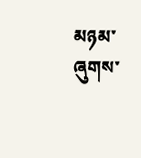མཉམ་ཞུགས་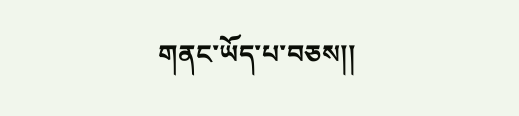གནང་ཡོད་པ་བཅས།།